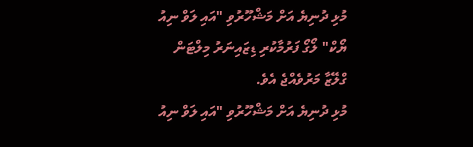މުޅި ދުނިޔެ އަށް މަޝްހޫރުވި "އައި ލަވް ނިއު ޔޯކް" ލޯގޯ ފަރުމާކުރި ޑިޒައިނަރު މިލްޓަން ގްލޭޒާ މަރުވެއްޖެ އެވެ.
މުޅި ދުނިޔެ އަށް މަޝްހޫރުވި "އައި ލަވް ނިއު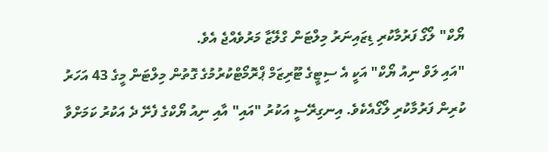ޔޯކް" ލޯގޯ ފަރުމާކުރި ޑިޒައިނަރު މިލްޓަން ގްލޭޒާ މަރުވެއްޖެ އެވެ.
"އައި ލަވް ނިއު ޔޯކް" އަކީ އެ ސިޓީގެ ޓޫރިޒަމް ޕްރޮމޯޓްކުރުމުގެ ގޮތުން މިލްޓަން މީގެ 43 އަހަރު ކުރިން ފަރުމާކުރި ލޯގޯއެކެވެ. އިނގިރޭސީ އަކުރު "އައި" އާއި ނިއު ޔޯކްގެ ފެށޭ ދެ އަކުރު ކަމަށްވާ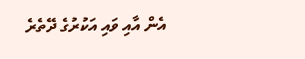އެން އާއި ވައި އަކުރުގެ ދޭތެރެ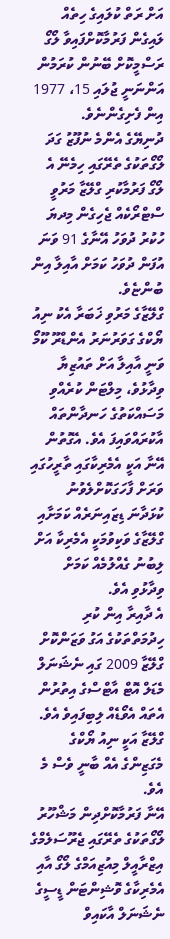އަށް ރަތް ކުލައިގެ ހިތެއް ލައިގެން ފަރުމާކޮށްފައިވާ ލޯގޯ ރަސްމީކޮށް ބޭނުން ކުރަމުން އަންނަނީ ޖުލައި 15، 1977 އިން ފެށިގެންނެވެ.
ދުނިޔޭގެ އެންމެ ނުފޫޒު ގަދަ ލޯގޯތަކުގެ ތެރޭގައި ހިމެނޭ އެ ލޯގޯ ފަރުމާކުރި ގްލޭޒާ މަރުވީ ސްޓްރޯކެއް ޖެހިގެން މިދޔަ ހުކުރު ދުވަހު އޭނާގެ 91 ވަނަ އުފަން ދުވަހު ކަމަށް އާއިލާ އިން ބުންޏެވެ.
ގްލޭޒާގެ މަރުވި ޚަބަރާ އެކު ނިއު ޔޯކްގެ ގަވަރުނަރު އެންޑްރޫ ކޫމޯ ވަނީ އާއިލާ އަށް ތައުޒިޔާ ވިދާޅުވެ، މިލްޓަން ކުރެއްވި މަސައްކަތުގެ ހަނދާންތައް އާކުރައްވައިފަ އެވެ. އެގޮތުން އޭނާ އަކީ އެމެރިކާގައި ތާރީހުގައި ވަރަށް ފާހަގަކޮށްލެވުނު ކުޅަދާނަ ޑިޒައިނަރެއް ކަމަށާއި ގްލޭޒާގެ ވަކިވުމަކީ އެމެރިކާ އަށް ލިބުނު ގެއްލުމެއް ކަމަށް ވިދާޅުވި އެވެ.
އެ ދާއިރާ އިން ކުރި ހިދުމަތްތަކުގެ އަގު ވަޒަންކޮށް ގްލޭޒާ 2009 ގައި ނެޝަނަލް މެޑަލް އޮޓް އާޓްސްގެ އިތުރުން އެތައް އެވޯޑެއް ލިބިފައިވެ އެވެ. ގްލޭޒާ އަކީ ނިއު ޔޯކްގެ މެގަޒިންގެ އެއް ބާނީ ވެސް މެ އެވެ.
އޭނާ ފަރުމާކޮށްދިން މަޝްހޫރު ލޯގޯތަކުގެ ތެރޭގައި ޖެރޫސަލެމްގެ އިޒްރާއީލް މިއުޒިއަމްގެ ލޯގޯ އާއި އެމެރިކާގެ ވޮޝިންޓަން ޑީސީގެ ނެޝަނަލް އާކައިވް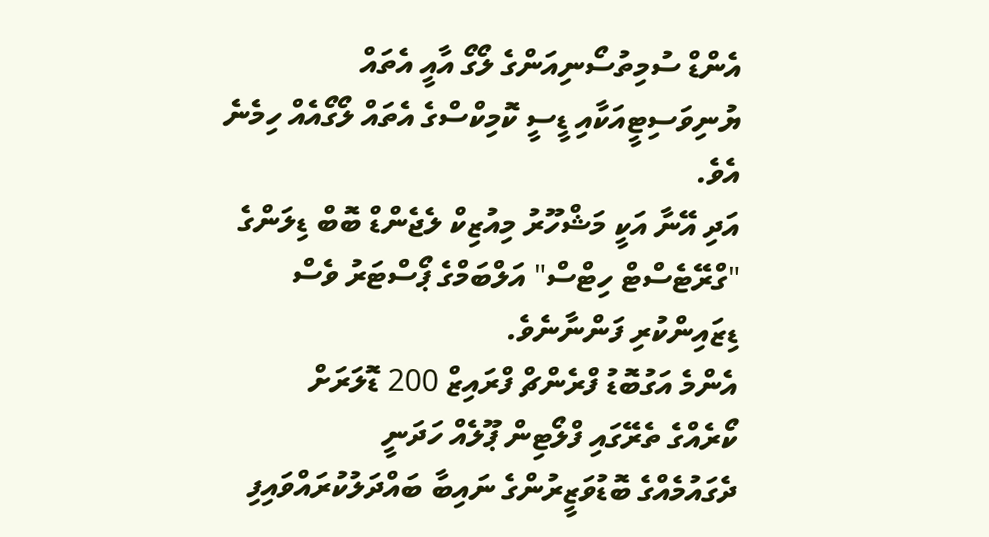އެންޑް ސުމިތުސޯނިއަންގެ ލޯގޯ އާއީ އެތައް ޔުނިވަސިޓީއަކާއި ޑީސީ ކޮމިކްސްގެ އެތައް ލޯގޯއެއް ހިމެނެ އެވެ.
އަދި އޭނާ އަކީ މަޝްހޫރު މިއުޒިކް ލެޖެންޑް ބޮބް ޑިލަންގެ "ގްރޭޓެސްޓް ހިޓްސް" އަލްބަމްގެ ޕޯސްޓަރު ވެސް ޑިޒައިންކުރި ފަންނާނެވެ.
އެންމެ އަގުބޮޑު ފްރެންޗް ފްރައިޒް 200 ޑޮލަރަށް
ކޯރެއްގެ ތެރޭގައި ފްލޯޓިން ޕޫލެއް ހަދަނީ
ދެގައުމެއްގެ ބޮޑުވަޒީރުންގެ ނައިބާ ބައްދަލުކުރައްވައިފި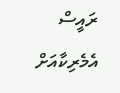ރައީސް އެމެރިކާއަށް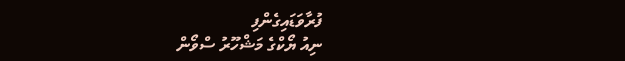ފުރާވަޑައިގެންފި
ނިއު ޔޯކްގެ މަޝްހޫރު ސްވޯން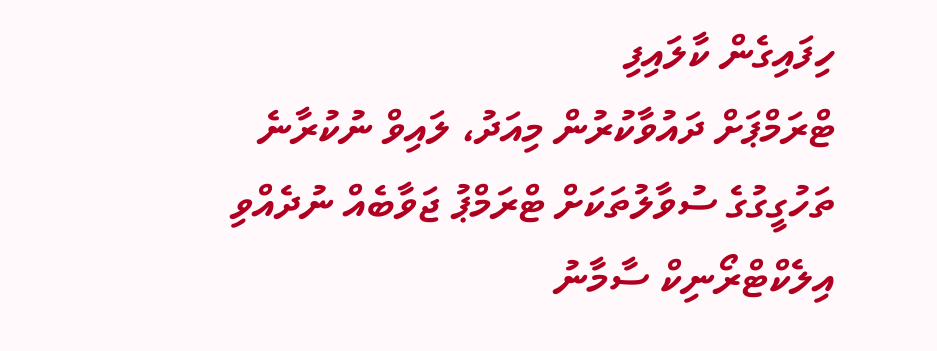ހިފައިގެން ކާލައިފި
ޓްރަމްޕަށް ދައުވާކުރުން މިއަދު، ލައިވް ނުކުރާނެ
ތަހުގީގުގެ ސުވާލުތަކަށް ޓްރަމްޕު ޖަވާބެއް ނުދެއްވި
އިލެކްޓްރޯނިކް ސާމާނު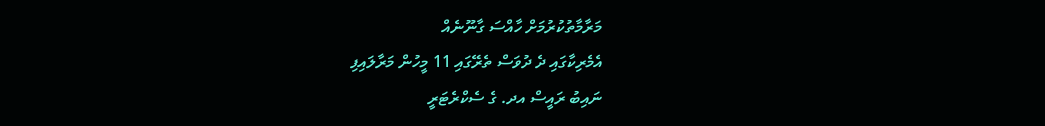މަރާމާތުކުރުމަށް ހާއްސަ ގާނޫނެއް
އެމެރިކާގައި ދެ ދުވަސް ތެރޭގައި 11 މީހުން މަރާލައިފި
ނައިބު ރައީސް އދ. ގެ ސެކްރެޓަރީ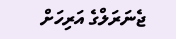ޖެނަރަލްގެ އަރިހަށް